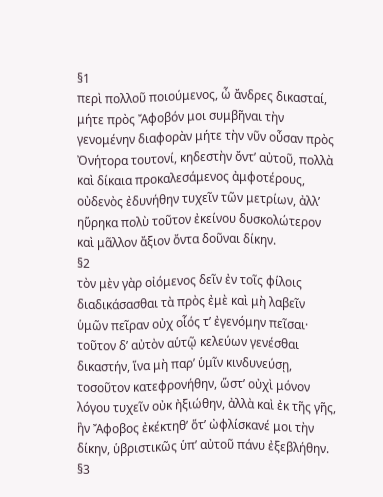§1
περὶ πολλοῦ ποιούμενος, ὦ ἄνδρες δικασταί, μήτε πρὸς Ἄφοβόν μοι συμβῆναι τὴν γενομένην διαφορὰν μήτε τὴν νῦν οὖσαν πρὸς Ὀνήτορα τουτονί, κηδεστὴν ὄντʼ αὐτοῦ, πολλὰ καὶ δίκαια προκαλεσάμενος ἀμφοτέρους, οὐδενὸς ἐδυνήθην τυχεῖν τῶν μετρίων, ἀλλʼ ηὕρηκα πολὺ τοῦτον ἐκείνου δυσκολώτερον καὶ μᾶλλον ἄξιον ὄντα δοῦναι δίκην.
§2
τὸν μὲν γὰρ οἰόμενος δεῖν ἐν τοῖς φίλοις διαδικάσασθαι τὰ πρὸς ἐμὲ καὶ μὴ λαβεῖν ὑμῶν πεῖραν οὐχ οἷός τʼ ἐγενόμην πεῖσαι· τοῦτον δʼ αὐτὸν αὑτῷ κελεύων γενέσθαι δικαστήν, ἵνα μὴ παρʼ ὑμῖν κινδυνεύσῃ, τοσοῦτον κατεφρονήθην, ὥστʼ οὐχὶ μόνον λόγου τυχεῖν οὐκ ἠξιώθην, ἀλλὰ καὶ ἐκ τῆς γῆς, ἣν Ἄφοβος ἐκέκτηθʼ ὅτʼ ὠφλίσκανέ μοι τὴν δίκην, ὑβριστικῶς ὑπʼ αὐτοῦ πάνυ ἐξεβλήθην.
§3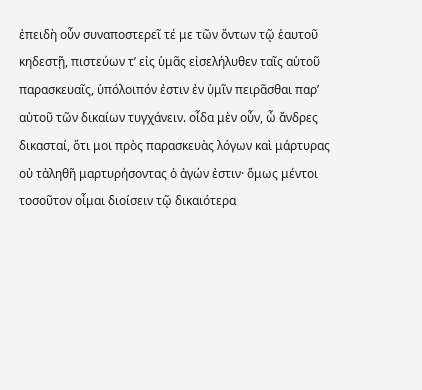ἐπειδὴ οὖν συναποστερεῖ τέ με τῶν ὄντων τῷ ἑαυτοῦ κηδεστῇ, πιστεύων τʼ εἰς ὑμᾶς εἰσελήλυθεν ταῖς αὑτοῦ παρασκευαῖς, ὑπόλοιπόν ἐστιν ἐν ὑμῖν πειρᾶσθαι παρʼ αὐτοῦ τῶν δικαίων τυγχάνειν. οἶδα μὲν οὖν, ὦ ἄνδρες δικασταί, ὅτι μοι πρὸς παρασκευὰς λόγων καὶ μάρτυρας οὐ τἀληθῆ μαρτυρήσοντας ὁ ἀγών ἐστιν· ὅμως μέντοι τοσοῦτον οἶμαι διοίσειν τῷ δικαιότερα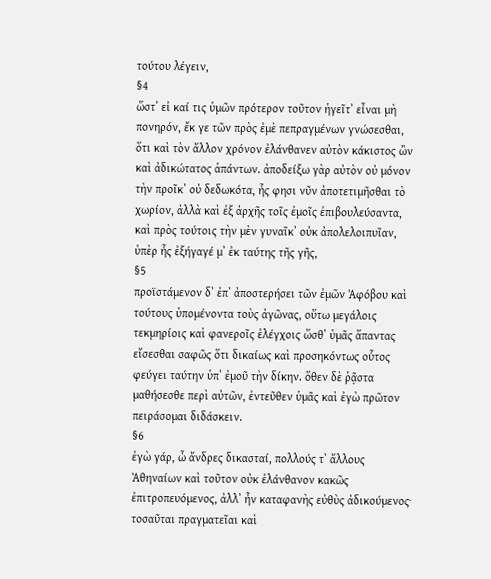τούτου λέγειν,
§4
ὥστʼ εἰ καί τις ὑμῶν πρότερον τοῦτον ἡγεῖτʼ εἶναι μὴ πονηρόν, ἔκ γε τῶν πρὸς ἐμὲ πεπραγμένων γνώσεσθαι, ὅτι καὶ τὸν ἄλλον χρόνον ἐλάνθανεν αὐτὸν κάκιστος ὢν καὶ ἀδικώτατος ἁπάντων. ἀποδείξω γὰρ αὐτὸν οὐ μόνον τὴν προῖκʼ οὐ δεδωκότα, ἧς φησι νῦν ἀποτετιμῆσθαι τὸ χωρίον, ἀλλὰ καὶ ἐξ ἀρχῆς τοῖς ἐμοῖς ἐπιβουλεύσαντα, καὶ πρὸς τούτοις τὴν μὲν γυναῖκʼ οὐκ ἀπολελοιπυῖαν, ὑπὲρ ἧς ἐξήγαγέ μʼ ἐκ ταύτης τῆς γῆς,
§5
προϊστάμενον δʼ ἐπʼ ἀποστερήσει τῶν ἐμῶν Ἀφόβου καὶ τούτους ὑπομένοντα τοὺς ἀγῶνας, οὕτω μεγάλοις τεκμηρίοις καὶ φανεροῖς ἐλέγχοις ὥσθʼ ὑμᾶς ἅπαντας εἴσεσθαι σαφῶς ὅτι δικαίως καὶ προσηκόντως οὗτος φεύγει ταύτην ὑπʼ ἐμοῦ τὴν δίκην. ὅθεν δὲ ῥᾷστα μαθήσεσθε περὶ αὐτῶν, ἐντεῦθεν ὑμᾶς καὶ ἐγὼ πρῶτον πειράσομαι διδάσκειν.
§6
ἐγὼ γάρ, ὦ ἄνδρες δικασταί, πολλούς τʼ ἄλλους Ἀθηναίων καὶ τοῦτον οὐκ ἐλάνθανον κακῶς ἐπιτροπευόμενος, ἀλλʼ ἦν καταφανὴς εὐθὺς ἀδικούμενος· τοσαῦται πραγματεῖαι καὶ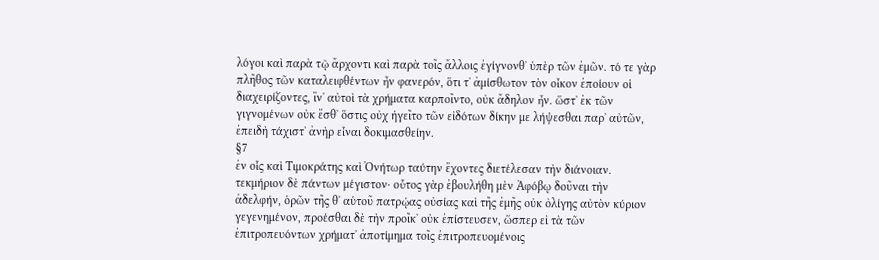λόγοι καὶ παρὰ τῷ ἄρχοντι καὶ παρὰ τοῖς ἄλλοις ἐγίγνονθʼ ὑπὲρ τῶν ἐμῶν. τό τε γὰρ πλῆθος τῶν καταλειφθέντων ἦν φανερόν, ὅτι τʼ ἀμίσθωτον τὸν οἶκον ἐποίουν οἱ διαχειρίζοντες, ἵνʼ αὐτοὶ τὰ χρήματα καρποῖντο, οὐκ ἄδηλον ἦν. ὥστʼ ἐκ τῶν γιγνομένων οὐκ ἔσθʼ ὅστις οὐχ ἡγεῖτο τῶν εἰδότων δίκην με λήψεσθαι παρʼ αὐτῶν, ἐπειδὴ τάχιστʼ ἀνὴρ εἶναι δοκιμασθείην.
§7
ἐν οἷς καὶ Τιμοκράτης καὶ Ὀνήτωρ ταύτην ἔχοντες διετέλεσαν τὴν διάνοιαν. τεκμήριον δὲ πάντων μέγιστον· οὗτος γὰρ ἐβουλήθη μὲν Ἀφόβῳ δοῦναι τὴν ἀδελφήν, ὁρῶν τῆς θʼ αὑτοῦ πατρῴας οὐσίας καὶ τῆς ἐμῆς οὐκ ὀλίγης αὐτὸν κύριον γεγενημένον, προέσθαι δὲ τὴν προῖκʼ οὐκ ἐπίστευσεν, ὥσπερ εἰ τὰ τῶν ἐπιτροπευόντων χρήματʼ ἀποτίμημα τοῖς ἐπιτροπευομένοις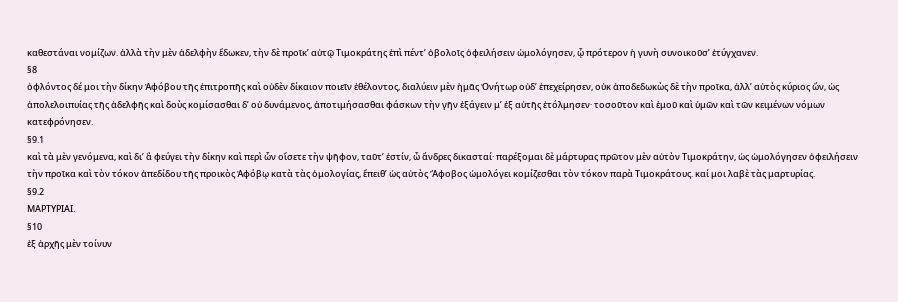καθεστάναι νομίζων. ἀλλὰ τὴν μὲν ἀδελφὴν ἔδωκεν, τὴν δὲ προῖκʼ αὐτῷ Τιμοκράτης ἐπὶ πέντʼ ὀβολοῖς ὀφειλήσειν ὡμολόγησεν, ᾧ πρότερον ἡ γυνὴ συνοικοῦσʼ ἐτύγχανεν.
§8
ὀφλόντος δέ μοι τὴν δίκην Ἀφόβου τῆς ἐπιτροπῆς καὶ οὐδὲν δίκαιον ποιεῖν ἐθέλοντος, διαλύειν μὲν ἡμᾶς Ὀνήτωρ οὐδʼ ἐπεχείρησεν, οὐκ ἀποδεδωκὼς δὲ τὴν προῖκα, ἀλλʼ αὐτὸς κύριος ὤν, ὡς ἀπολελοιπυίας τῆς ἀδελφῆς καὶ δοὺς κομίσασθαι δʼ οὐ δυνάμενος, ἀποτιμήσασθαι φάσκων τὴν γῆν ἐξάγειν μʼ ἐξ αὐτῆς ἐτόλμησεν· τοσοῦτον καὶ ἐμοῦ καὶ ὑμῶν καὶ τῶν κειμένων νόμων κατεφρόνησεν.
§9.1
καὶ τὰ μὲν γενόμενα, καὶ διʼ ἃ φεύγει τὴν δίκην καὶ περὶ ὧν οἴσετε τὴν ψῆφον, ταῦτʼ ἐστίν, ὦ ἄνδρες δικασταί· παρέξομαι δὲ μάρτυρας πρῶτον μὲν αὐτὸν Τιμοκράτην, ὡς ὡμολόγησεν ὀφειλήσειν τὴν προῖκα καὶ τὸν τόκον ἀπεδίδου τῆς προικὸς Ἀφόβῳ κατὰ τὰς ὁμολογίας, ἔπειθʼ ὡς αὐτὸς Ἄφοβος ὡμολόγει κομίζεσθαι τὸν τόκον παρὰ Τιμοκράτους. καί μοι λαβὲ τὰς μαρτυρίας.
§9.2
ΜΑΡΤΥΡΙΑΙ.
§10
ἐξ ἀρχῆς μὲν τοίνυν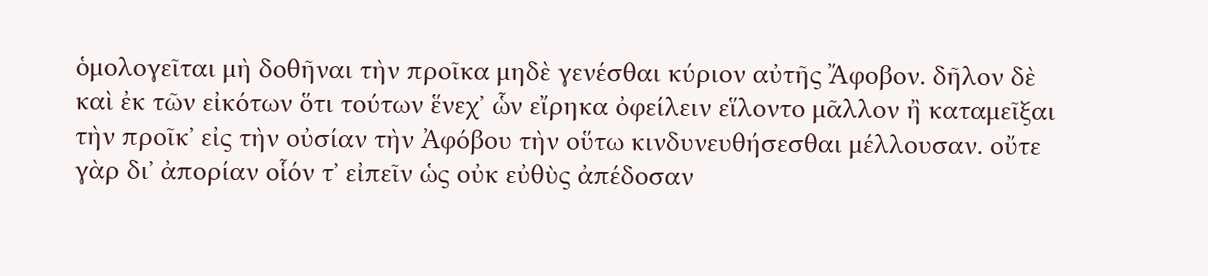ὁμολογεῖται μὴ δοθῆναι τὴν προῖκα μηδὲ γενέσθαι κύριον αὐτῆς Ἄφοβον. δῆλον δὲ καὶ ἐκ τῶν εἰκότων ὅτι τούτων ἕνεχʼ ὧν εἴρηκα ὀφείλειν εἵλοντο μᾶλλον ἢ καταμεῖξαι τὴν προῖκʼ εἰς τὴν οὐσίαν τὴν Ἀφόβου τὴν οὕτω κινδυνευθήσεσθαι μέλλουσαν. οὔτε γὰρ διʼ ἀπορίαν οἷόν τʼ εἰπεῖν ὡς οὐκ εὐθὺς ἀπέδοσαν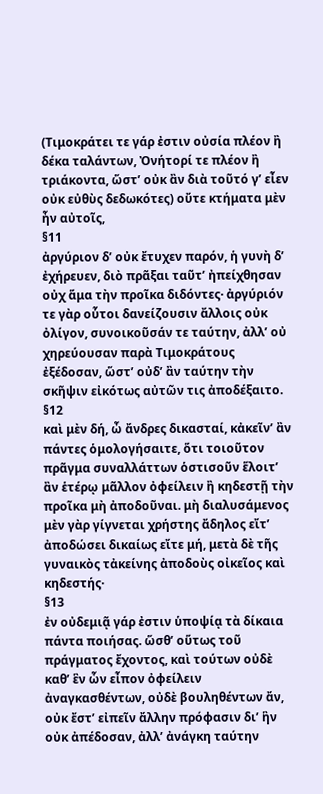(Τιμοκράτει τε γάρ ἐστιν οὐσία πλέον ἢ δέκα ταλάντων, Ὀνήτορί τε πλέον ἢ τριάκοντα, ὥστʼ οὐκ ἂν διὰ τοῦτό γʼ εἶεν οὐκ εὐθὺς δεδωκότες) οὔτε κτήματα μὲν ἦν αὐτοῖς,
§11
ἀργύριον δʼ οὐκ ἔτυχεν παρόν, ἡ γυνὴ δʼ ἐχήρευεν, διὸ πρᾶξαι ταῦτʼ ἠπείχθησαν οὐχ ἅμα τὴν προῖκα διδόντες· ἀργύριόν τε γὰρ οὗτοι δανείζουσιν ἄλλοις οὐκ ὀλίγον, συνοικοῦσάν τε ταύτην, ἀλλʼ οὐ χηρεύουσαν παρὰ Τιμοκράτους ἐξέδοσαν, ὥστʼ οὐδʼ ἂν ταύτην τὴν σκῆψιν εἰκότως αὐτῶν τις ἀποδέξαιτο.
§12
καὶ μὲν δή, ὦ ἄνδρες δικασταί, κἀκεῖνʼ ἂν πάντες ὁμολογήσαιτε, ὅτι τοιοῦτον πρᾶγμα συναλλάττων ὁστισοῦν ἕλοιτʼ ἂν ἑτέρῳ μᾶλλον ὀφείλειν ἢ κηδεστῇ τὴν προῖκα μὴ ἀποδοῦναι. μὴ διαλυσάμενος μὲν γὰρ γίγνεται χρήστης ἄδηλος εἴτʼ ἀποδώσει δικαίως εἴτε μή, μετὰ δὲ τῆς γυναικὸς τἀκείνης ἀποδοὺς οἰκεῖος καὶ κηδεστής·
§13
ἐν οὐδεμιᾷ γάρ ἐστιν ὑποψίᾳ τὰ δίκαια πάντα ποιήσας. ὥσθʼ οὕτως τοῦ πράγματος ἔχοντος, καὶ τούτων οὐδὲ καθʼ ἓν ὧν εἶπον ὀφείλειν ἀναγκασθέντων, οὐδὲ βουληθέντων ἄν, οὐκ ἔστʼ εἰπεῖν ἄλλην πρόφασιν διʼ ἣν οὐκ ἀπέδοσαν, ἀλλʼ ἀνάγκη ταύτην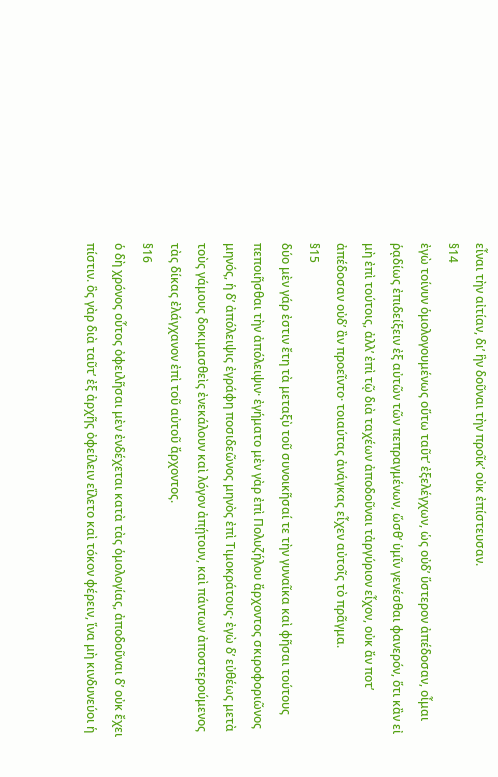εἶναι τὴν αἰτίαν, διʼ ἣν δοῦναι τὴν προῖκʼ οὐκ ἐπίστευσαν.
§14
ἐγὼ τοίνυν ὁμολογουμένως οὕτω ταῦτʼ ἐξελέγχων, ὡς οὐδʼ ὕστερον ἀπέδοσαν, οἶμαι ῥᾳδίως ἐπιδείξειν ἐξ αὐτῶν τῶν πεπραγμένων, ὥσθʼ ὑμῖν γενέσθαι φανερόν, ὅτι κἂν εἰ μὴ ἐπὶ τούτοις, ἀλλʼ ἐπὶ τῷ διὰ ταχέων ἀποδοῦναι τἀργύριον εἶχον, οὐκ ἄν ποτʼ ἀπέδοσαν οὐδʼ ἂν προεῖντο· τοιαύτας ἀνάγκας εἶχεν αὐτοῖς τὸ πρᾶγμα.
§15
δύο μὲν γάρ ἐστιν ἔτη τὰ μεταξὺ τοῦ συνοικῆσαί τε τὴν γυναῖκα καὶ φῆσαι τούτους πεποιῆσθαι τὴν ἀπόλειψιν· ἐγήματο μὲν γὰρ ἐπὶ Πολυζήλου ἄρχοντος σκιροφοριῶνος μηνός, ἡ δʼ ἀπόλειψις ἐγράφη ποσιδεῶνος μηνὸς ἐπὶ Τιμοκράτους· ἐγὼ δʼ εὐθέως μετὰ τοὺς γάμους δοκιμασθεὶς ἐνεκάλουν καὶ λόγον ἀπῄτουν, καὶ πάντων ἀποστερούμενος τὰς δίκας ἐλάγχανον ἐπὶ τοῦ αὐτοῦ ἄρχοντος.
§16
ὁ δὴ χρόνος οὗτος ὀφειλῆσαι μὲν ἐνδέχεται κατὰ τὰς ὁμολογίας, ἀποδοῦναι δʼ οὐκ ἔχει πίστιν. ὃς γὰρ διὰ ταῦτʼ ἐξ ἀρχῆς ὀφείλειν εἵλετο καὶ τόκον φέρειν, ἵνα μὴ κινδυνεύοι ἡ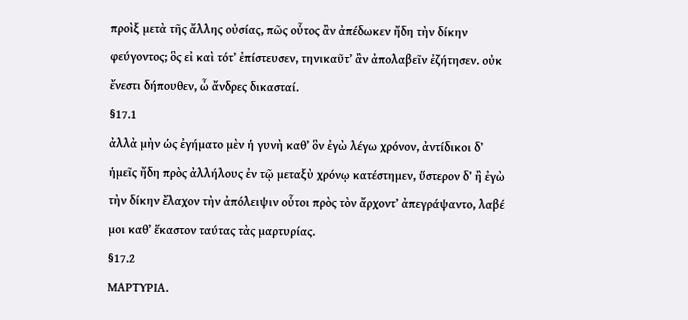προὶξ μετὰ τῆς ἄλλης οὐσίας, πῶς οὗτος ἂν ἀπέδωκεν ἤδη τὴν δίκην φεύγοντος; ὃς εἰ καὶ τότʼ ἐπίστευσεν, τηνικαῦτʼ ἂν ἀπολαβεῖν ἐζήτησεν. οὐκ ἔνεστι δήπουθεν, ὦ ἄνδρες δικασταί.
§17.1
ἀλλὰ μὴν ὡς ἐγήματο μὲν ἡ γυνὴ καθʼ ὃν ἐγὼ λέγω χρόνον, ἀντίδικοι δʼ ἡμεῖς ἤδη πρὸς ἀλλήλους ἐν τῷ μεταξὺ χρόνῳ κατέστημεν, ὕστερον δʼ ἢ ἐγὼ τὴν δίκην ἔλαχον τὴν ἀπόλειψιν οὗτοι πρὸς τὸν ἄρχοντʼ ἀπεγράψαντο, λαβέ μοι καθʼ ἕκαστον ταύτας τὰς μαρτυρίας.
§17.2
ΜΑΡΤΥΡΙΑ.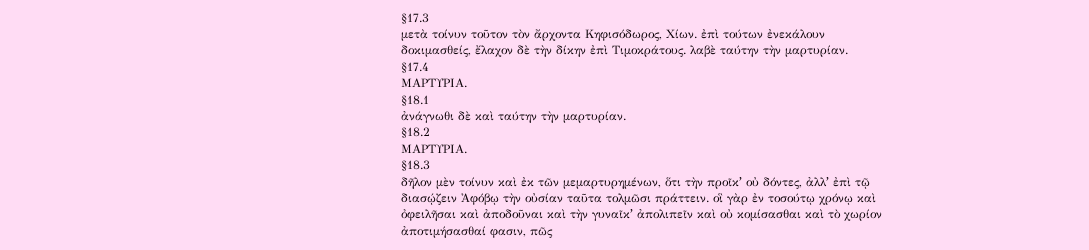§17.3
μετὰ τοίνυν τοῦτον τὸν ἄρχοντα Κηφισόδωρος, Χίων. ἐπὶ τούτων ἐνεκάλουν δοκιμασθείς, ἔλαχον δὲ τὴν δίκην ἐπὶ Τιμοκράτους. λαβὲ ταύτην τὴν μαρτυρίαν.
§17.4
ΜΑΡΤΥΡΙΑ.
§18.1
ἀνάγνωθι δὲ καὶ ταύτην τὴν μαρτυρίαν.
§18.2
ΜΑΡΤΥΡΙΑ.
§18.3
δῆλον μὲν τοίνυν καὶ ἐκ τῶν μεμαρτυρημένων, ὅτι τὴν προῖκʼ οὐ δόντες, ἀλλʼ ἐπὶ τῷ διασῴζειν Ἀφόβῳ τὴν οὐσίαν ταῦτα τολμῶσι πράττειν. οἳ γὰρ ἐν τοσούτῳ χρόνῳ καὶ ὀφειλῆσαι καὶ ἀποδοῦναι καὶ τὴν γυναῖκʼ ἀπολιπεῖν καὶ οὐ κομίσασθαι καὶ τὸ χωρίον ἀποτιμήσασθαί φασιν, πῶς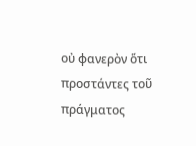οὐ φανερὸν ὅτι προστάντες τοῦ πράγματος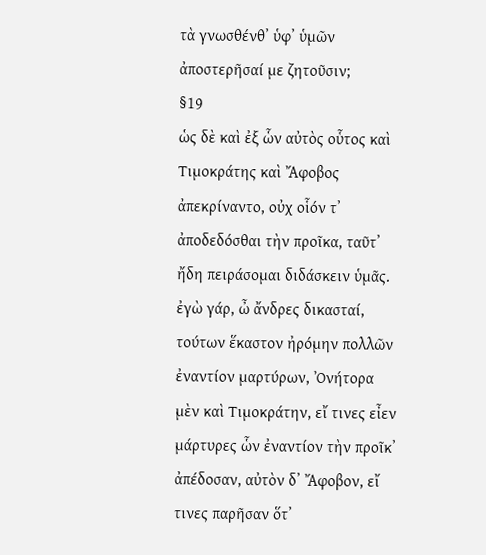τὰ γνωσθένθʼ ὑφʼ ὑμῶν ἀποστερῆσαί με ζητοῦσιν;
§19
ὡς δὲ καὶ ἐξ ὧν αὐτὸς οὗτος καὶ Τιμοκράτης καὶ Ἄφοβος ἀπεκρίναντο, οὐχ οἷόν τʼ ἀποδεδόσθαι τὴν προῖκα, ταῦτʼ ἤδη πειράσομαι διδάσκειν ὑμᾶς. ἐγὼ γάρ, ὦ ἄνδρες δικασταί, τούτων ἕκαστον ἠρόμην πολλῶν ἐναντίον μαρτύρων, Ὀνήτορα μὲν καὶ Τιμοκράτην, εἴ τινες εἶεν μάρτυρες ὧν ἐναντίον τὴν προῖκʼ ἀπέδοσαν, αὐτὸν δʼ Ἄφοβον, εἴ τινες παρῆσαν ὅτʼ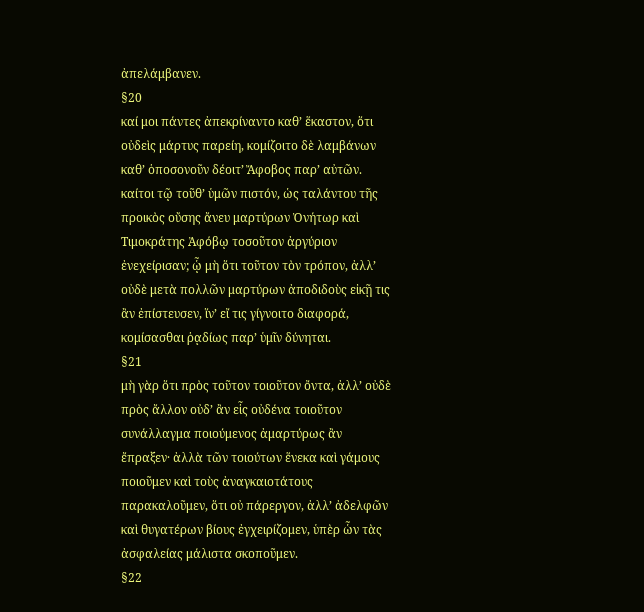ἀπελάμβανεν.
§20
καί μοι πάντες ἀπεκρίναντο καθʼ ἕκαστον, ὅτι οὐδεὶς μάρτυς παρείη, κομίζοιτο δὲ λαμβάνων καθʼ ὁποσονοῦν δέοιτʼ Ἄφοβος παρʼ αὐτῶν. καίτοι τῷ τοῦθʼ ὑμῶν πιστόν, ὡς ταλάντου τῆς προικὸς οὔσης ἄνευ μαρτύρων Ὀνήτωρ καὶ Τιμοκράτης Ἀφόβῳ τοσοῦτον ἀργύριον ἐνεχείρισαν; ᾧ μὴ ὅτι τοῦτον τὸν τρόπον, ἀλλʼ οὐδὲ μετὰ πολλῶν μαρτύρων ἀποδιδοὺς εἰκῇ τις ἂν ἐπίστευσεν, ἵνʼ εἴ τις γίγνοιτο διαφορά, κομίσασθαι ῥᾳδίως παρʼ ὑμῖν δύνηται.
§21
μὴ γὰρ ὅτι πρὸς τοῦτον τοιοῦτον ὄντα, ἀλλʼ οὐδὲ πρὸς ἄλλον οὐδʼ ἂν εἷς οὐδένα τοιοῦτον συνάλλαγμα ποιούμενος ἀμαρτύρως ἂν ἔπραξεν· ἀλλὰ τῶν τοιούτων ἕνεκα καὶ γάμους ποιοῦμεν καὶ τοὺς ἀναγκαιοτάτους παρακαλοῦμεν, ὅτι οὐ πάρεργον, ἀλλʼ ἀδελφῶν καὶ θυγατέρων βίους ἐγχειρίζομεν, ὑπὲρ ὧν τὰς ἀσφαλείας μάλιστα σκοποῦμεν.
§22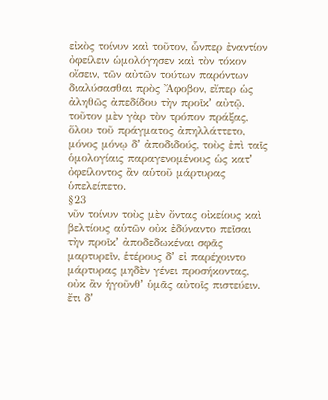εἰκὸς τοίνυν καὶ τοῦτον, ὧνπερ ἐναντίον ὀφείλειν ὡμολόγησεν καὶ τὸν τόκον οἴσειν, τῶν αὐτῶν τούτων παρόντων διαλύσασθαι πρὸς Ἄφοβον, εἴπερ ὡς ἀληθῶς ἀπεδίδου τὴν προῖκʼ αὐτῷ. τοῦτον μὲν γὰρ τὸν τρόπον πράξας, ὅλου τοῦ πράγματος ἀπηλλάττετο, μόνος μόνῳ δʼ ἀποδιδούς, τοὺς ἐπὶ ταῖς ὁμολογίαις παραγενομένους ὡς κατʼ ὀφείλοντος ἂν αὑτοῦ μάρτυρας ὑπελείπετο.
§23
νῦν τοίνυν τοὺς μὲν ὄντας οἰκείους καὶ βελτίους αὑτῶν οὐκ ἐδύναντο πεῖσαι τὴν προῖκʼ ἀποδεδωκέναι σφᾶς μαρτυρεῖν, ἑτέρους δʼ εἰ παρέχοιντο μάρτυρας μηδὲν γένει προσήκοντας, οὐκ ἂν ἡγοῦνθʼ ὑμᾶς αὐτοῖς πιστεύειν. ἔτι δʼ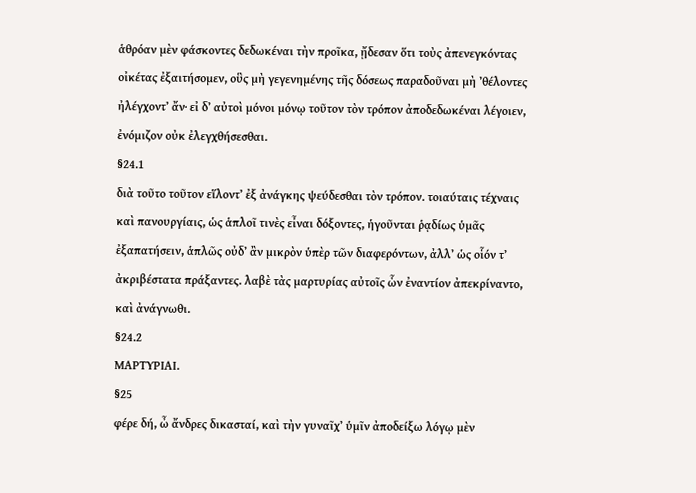ἁθρόαν μὲν φάσκοντες δεδωκέναι τὴν προῖκα, ᾔδεσαν ὅτι τοὺς ἀπενεγκόντας οἰκέτας ἐξαιτήσομεν, οὓς μὴ γεγενημένης τῆς δόσεως παραδοῦναι μὴ ʼθέλοντες ἠλέγχοντʼ ἄν· εἰ δʼ αὐτοὶ μόνοι μόνῳ τοῦτον τὸν τρόπον ἀποδεδωκέναι λέγοιεν, ἐνόμιζον οὐκ ἐλεγχθήσεσθαι.
§24.1
διὰ τοῦτο τοῦτον εἵλοντʼ ἐξ ἀνάγκης ψεύδεσθαι τὸν τρόπον. τοιαύταις τέχναις καὶ πανουργίαις, ὡς ἁπλοῖ τινὲς εἶναι δόξοντες, ἡγοῦνται ῥᾳδίως ὑμᾶς ἐξαπατήσειν, ἁπλῶς οὐδʼ ἂν μικρὸν ὑπὲρ τῶν διαφερόντων, ἀλλʼ ὡς οἷόν τʼ ἀκριβέστατα πράξαντες. λαβὲ τὰς μαρτυρίας αὐτοῖς ὧν ἐναντίον ἀπεκρίναντο, καὶ ἀνάγνωθι.
§24.2
ΜΑΡΤΥΡΙΑΙ.
§25
φέρε δή, ὦ ἄνδρες δικασταί, καὶ τὴν γυναῖχʼ ὑμῖν ἀποδείξω λόγῳ μὲν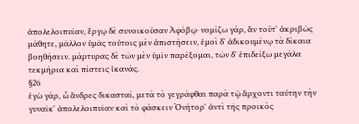ἀπολελοιπυῖαν, ἔργῳ δὲ συνοικοῦσαν Ἀφόβῳ· νομίζω γάρ, ἂν τοῦτʼ ἀκριβῶς μάθητε, μᾶλλον ὑμᾶς τούτοις μὲν ἀπιστήσειν, ἐμοὶ δʼ ἀδικουμένῳ τὰ δίκαια βοηθήσειν. μάρτυρας δὲ τῶν μὲν ὑμῖν παρέξομαι, τῶν δʼ ἐπιδείξω μεγάλα τεκμήρια καὶ πίστεις ἱκανάς.
§26
ἐγὼ γάρ, ὦ ἄνδρες δικασταί, μετὰ τὸ γεγράφθαι παρὰ τῷ ἄρχοντι ταύτην τὴν γυναῖκʼ ἀπολελοιπυῖαν καὶ τὸ φάσκειν Ὀνήτορʼ ἀντὶ τῆς προικὸς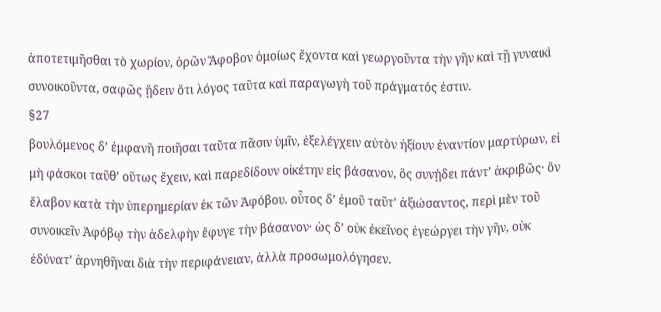ἀποτετιμῆσθαι τὸ χωρίον, ὁρῶν Ἄφοβον ὁμοίως ἔχοντα καὶ γεωργοῦντα τὴν γῆν καὶ τῇ γυναικὶ συνοικοῦντα, σαφῶς ᾔδειν ὅτι λόγος ταῦτα καὶ παραγωγὴ τοῦ πράγματός ἐστιν.
§27
βουλόμενος δʼ ἐμφανῆ ποιῆσαι ταῦτα πᾶσιν ὑμῖν, ἐξελέγχειν αὐτὸν ἠξίουν ἐναντίον μαρτύρων, εἰ μὴ φάσκοι ταῦθʼ οὕτως ἔχειν, καὶ παρεδίδουν οἰκέτην εἰς βάσανον, ὃς συνῄδει πάντʼ ἀκριβῶς· ὃν ἔλαβον κατὰ τὴν ὑπερημερίαν ἐκ τῶν Ἀφόβου. οὗτος δʼ ἐμοῦ ταῦτʼ ἀξιώσαντος, περὶ μὲν τοῦ συνοικεῖν Ἀφόβῳ τὴν ἀδελφὴν ἔφυγε τὴν βάσανον· ὡς δʼ οὐκ ἐκεῖνος ἐγεώργει τὴν γῆν, οὐκ ἐδύνατʼ ἀρνηθῆναι διὰ τὴν περιφάνειαν, ἀλλὰ προσωμολόγησεν.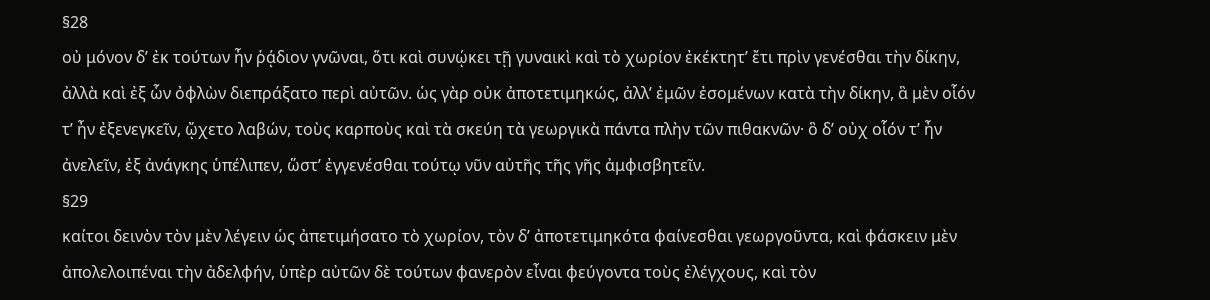§28
οὐ μόνον δʼ ἐκ τούτων ἦν ῥᾴδιον γνῶναι, ὅτι καὶ συνῴκει τῇ γυναικὶ καὶ τὸ χωρίον ἐκέκτητʼ ἔτι πρὶν γενέσθαι τὴν δίκην, ἀλλὰ καὶ ἐξ ὧν ὀφλὼν διεπράξατο περὶ αὐτῶν. ὡς γὰρ οὐκ ἀποτετιμηκώς, ἀλλʼ ἐμῶν ἐσομένων κατὰ τὴν δίκην, ἃ μὲν οἷόν τʼ ἦν ἐξενεγκεῖν, ᾤχετο λαβών, τοὺς καρποὺς καὶ τὰ σκεύη τὰ γεωργικὰ πάντα πλὴν τῶν πιθακνῶν· ὃ δʼ οὐχ οἷόν τʼ ἦν ἀνελεῖν, ἐξ ἀνάγκης ὑπέλιπεν, ὥστʼ ἐγγενέσθαι τούτῳ νῦν αὐτῆς τῆς γῆς ἀμφισβητεῖν.
§29
καίτοι δεινὸν τὸν μὲν λέγειν ὡς ἀπετιμήσατο τὸ χωρίον, τὸν δʼ ἀποτετιμηκότα φαίνεσθαι γεωργοῦντα, καὶ φάσκειν μὲν ἀπολελοιπέναι τὴν ἀδελφήν, ὑπὲρ αὐτῶν δὲ τούτων φανερὸν εἶναι φεύγοντα τοὺς ἐλέγχους, καὶ τὸν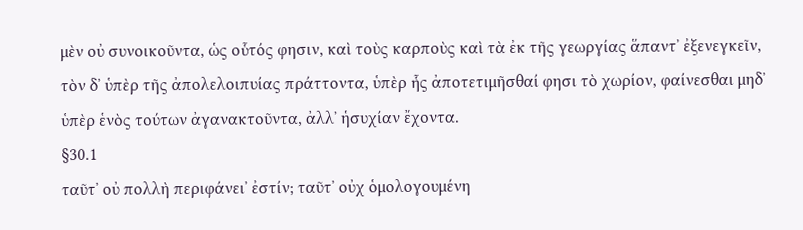μὲν οὐ συνοικοῦντα, ὡς οὗτός φησιν, καὶ τοὺς καρποὺς καὶ τὰ ἐκ τῆς γεωργίας ἅπαντʼ ἐξενεγκεῖν, τὸν δʼ ὑπὲρ τῆς ἀπολελοιπυίας πράττοντα, ὑπὲρ ἧς ἀποτετιμῆσθαί φησι τὸ χωρίον, φαίνεσθαι μηδʼ ὑπὲρ ἑνὸς τούτων ἀγανακτοῦντα, ἀλλʼ ἡσυχίαν ἔχοντα.
§30.1
ταῦτʼ οὐ πολλὴ περιφάνειʼ ἐστίν; ταῦτʼ οὐχ ὁμολογουμένη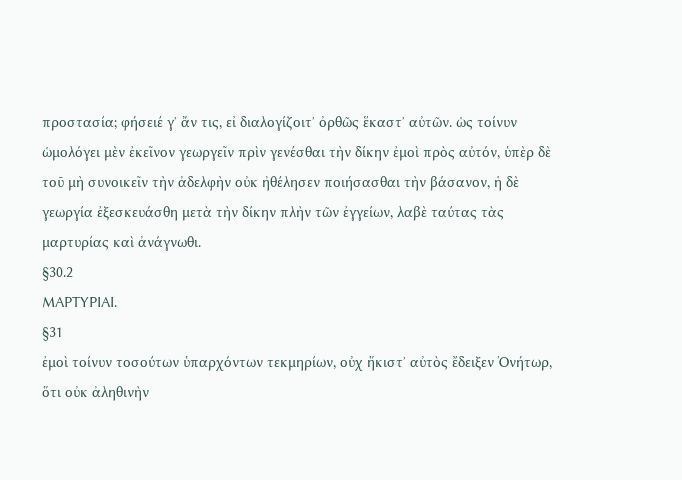προστασία; φήσειέ γʼ ἄν τις, εἰ διαλογίζοιτʼ ὀρθῶς ἕκαστʼ αὐτῶν. ὡς τοίνυν ὡμολόγει μὲν ἐκεῖνον γεωργεῖν πρὶν γενέσθαι τὴν δίκην ἐμοὶ πρὸς αὐτόν, ὑπὲρ δὲ τοῦ μὴ συνοικεῖν τὴν ἀδελφὴν οὐκ ἠθέλησεν ποιήσασθαι τὴν βάσανον, ἡ δὲ γεωργία ἐξεσκευάσθη μετὰ τὴν δίκην πλὴν τῶν ἐγγείων, λαβὲ ταύτας τὰς μαρτυρίας καὶ ἀνάγνωθι.
§30.2
ΜΑΡΤΥΡΙΑΙ.
§31
ἐμοὶ τοίνυν τοσούτων ὑπαρχόντων τεκμηρίων, οὐχ ἥκιστʼ αὐτὸς ἔδειξεν Ὀνήτωρ, ὅτι οὐκ ἀληθινὴν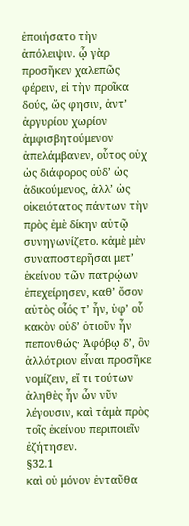ἐποιήσατο τὴν ἀπόλειψιν. ᾧ γὰρ προσῆκεν χαλεπῶς φέρειν, εἰ τὴν προῖκα δούς, ὥς φησιν, ἀντʼ ἀργυρίου χωρίον ἀμφισβητούμενον ἀπελάμβανεν, οὗτος οὐχ ὡς διάφορος οὐδʼ ὡς ἀδικούμενος, ἀλλʼ ὡς οἰκειότατος πάντων τὴν πρὸς ἐμὲ δίκην αὐτῷ συνηγωνίζετο. κἀμὲ μὲν συναποστερῆσαι μετʼ ἐκείνου τῶν πατρῴων ἐπεχείρησεν, καθʼ ὅσον αὐτὸς οἷός τʼ ἦν, ὑφʼ οὗ κακὸν οὐδʼ ὁτιοῦν ἦν πεπονθώς· Ἀφόβῳ δʼ, ὃν ἀλλότριον εἶναι προσῆκε νομίζειν, εἴ τι τούτων ἀληθὲς ἦν ὧν νῦν λέγουσιν, καὶ τἀμὰ πρὸς τοῖς ἐκείνου περιποιεῖν ἐζήτησεν.
§32.1
καὶ οὐ μόνον ἐνταῦθα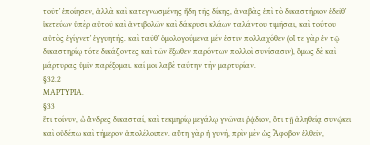τοῦτʼ ἐποίησεν, ἀλλὰ καὶ κατεγνωσμένης ἤδη τῆς δίκης, ἀναβὰς ἐπὶ τὸ δικαστήριον ἐδεῖθʼ ἱκετεύων ὑπὲρ αὐτοῦ καὶ ἀντιβολῶν καὶ δάκρυσι κλάων ταλάντου τιμῆσαι, καὶ τούτου αὐτὸς ἐγίγνετʼ ἐγγυητής. καὶ ταῦθʼ ὁμολογούμενα μέν ἐστιν πολλαχόθεν (οἵ τε γὰρ ἐν τῷ δικαστηρίῳ τότε δικάζοντες καὶ τῶν ἔξωθεν παρόντων πολλοὶ συνίσασιν), ὅμως δὲ καὶ μάρτυρας ὑμῖν παρέξομαι. καί μοι λαβὲ ταύτην τὴν μαρτυρίαν.
§32.2
ΜΑΡΤΥΡΙΑ.
§33
ἔτι τοίνυν, ὦ ἄνδρες δικασταί, καὶ τεκμηρίῳ μεγάλῳ γνῶναι ῥᾴδιον, ὅτι τῇ ἀληθείᾳ συνῴκει καὶ οὐδέπω καὶ τήμερον ἀπολέλοιπεν. αὕτη γὰρ ἡ γυνή, πρὶν μὲν ὡς Ἄφοβον ἐλθεῖν,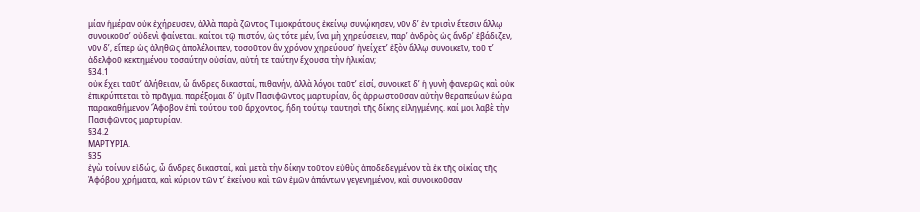μίαν ἡμέραν οὐκ ἐχήρευσεν, ἀλλὰ παρὰ ζῶντος Τιμοκράτους ἐκείνῳ συνῴκησεν, νῦν δʼ ἐν τρισὶν ἔτεσιν ἄλλῳ συνοικοῦσʼ οὐδενὶ φαίνεται. καίτοι τῷ πιστόν, ὡς τότε μέν, ἵνα μὴ χηρεύσειεν, παρʼ ἀνδρὸς ὡς ἄνδρʼ ἐβάδιζεν, νῦν δʼ, εἴπερ ὡς ἀληθῶς ἀπολέλοιπεν, τοσοῦτον ἂν χρόνον χηρεύουσʼ ἠνείχετʼ ἐξὸν ἄλλῳ συνοικεῖν, τοῦ τʼ ἀδελφοῦ κεκτημένου τοσαύτην οὐσίαν, αὐτή τε ταύτην ἔχουσα τὴν ἡλικίαν;
§34.1
οὐκ ἔχει ταῦτʼ ἀλήθειαν, ὦ ἄνδρες δικασταί, πιθανήν, ἀλλὰ λόγοι ταῦτʼ εἰσί, συνοικεῖ δʼ ἡ γυνὴ φανερῶς καὶ οὐκ ἐπικρύπτεται τὸ πρᾶγμα. παρέξομαι δʼ ὑμῖν Πασιφῶντος μαρτυρίαν, ὃς ἀρρωστοῦσαν αὐτὴν θεραπεύων ἑώρα παρακαθήμενον Ἄφοβον ἐπὶ τούτου τοῦ ἄρχοντος, ἤδη τούτῳ ταυτησὶ τῆς δίκης εἰληγμένης. καί μοι λαβὲ τὴν Πασιφῶντος μαρτυρίαν.
§34.2
ΜΑΡΤΥΡΙΑ.
§35
ἐγὼ τοίνυν εἰδώς, ὦ ἄνδρες δικασταί, καὶ μετὰ τὴν δίκην τοῦτον εὐθὺς ἀποδεδεγμένον τὰ ἐκ τῆς οἰκίας τῆς Ἀφόβου χρήματα, καὶ κύριον τῶν τʼ ἐκείνου καὶ τῶν ἐμῶν ἁπάντων γεγενημένον, καὶ συνοικοῦσαν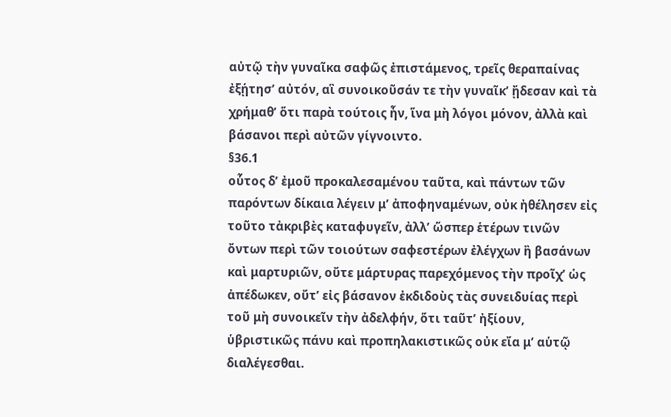αὐτῷ τὴν γυναῖκα σαφῶς ἐπιστάμενος, τρεῖς θεραπαίνας ἐξῄτησʼ αὐτόν, αἳ συνοικοῦσάν τε τὴν γυναῖκʼ ᾔδεσαν καὶ τὰ χρήμαθʼ ὅτι παρὰ τούτοις ἦν, ἵνα μὴ λόγοι μόνον, ἀλλὰ καὶ βάσανοι περὶ αὐτῶν γίγνοιντο.
§36.1
οὗτος δʼ ἐμοῦ προκαλεσαμένου ταῦτα, καὶ πάντων τῶν παρόντων δίκαια λέγειν μʼ ἀποφηναμένων, οὐκ ἠθέλησεν εἰς τοῦτο τἀκριβὲς καταφυγεῖν, ἀλλʼ ὥσπερ ἑτέρων τινῶν ὄντων περὶ τῶν τοιούτων σαφεστέρων ἐλέγχων ἢ βασάνων καὶ μαρτυριῶν, οὔτε μάρτυρας παρεχόμενος τὴν προῖχʼ ὡς ἀπέδωκεν, οὔτʼ εἰς βάσανον ἐκδιδοὺς τὰς συνειδυίας περὶ τοῦ μὴ συνοικεῖν τὴν ἀδελφήν, ὅτι ταῦτʼ ἠξίουν, ὑβριστικῶς πάνυ καὶ προπηλακιστικῶς οὐκ εἴα μʼ αὑτῷ διαλέγεσθαι.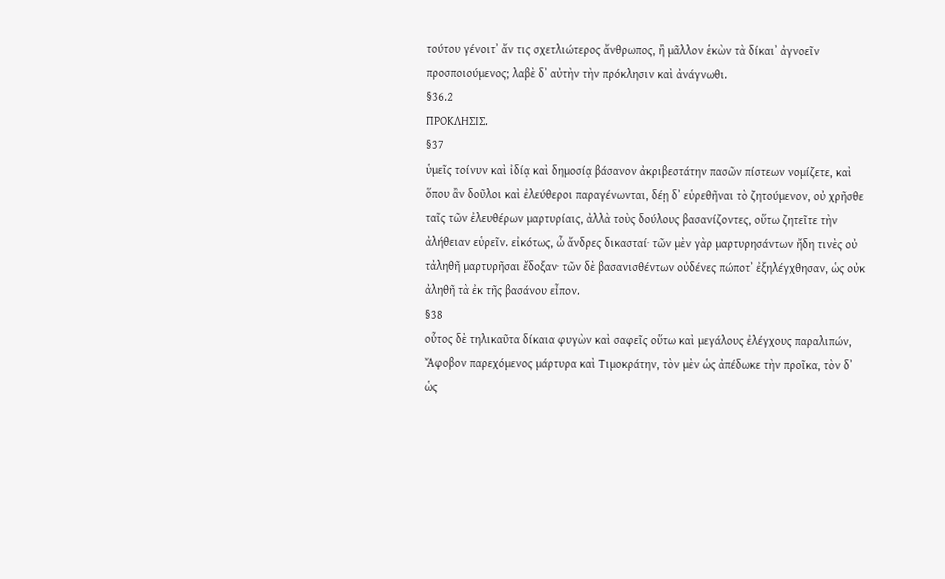τούτου γένοιτʼ ἄν τις σχετλιώτερος ἄνθρωπος, ἢ μᾶλλον ἑκὼν τὰ δίκαιʼ ἀγνοεῖν προσποιούμενος; λαβὲ δʼ αὐτὴν τὴν πρόκλησιν καὶ ἀνάγνωθι.
§36.2
ΠΡΟΚΛΗΣΙΣ.
§37
ὑμεῖς τοίνυν καὶ ἰδίᾳ καὶ δημοσίᾳ βάσανον ἀκριβεστάτην πασῶν πίστεων νομίζετε, καὶ ὅπου ἂν δοῦλοι καὶ ἐλεύθεροι παραγένωνται, δέῃ δʼ εὑρεθῆναι τὸ ζητούμενον, οὐ χρῆσθε ταῖς τῶν ἐλευθέρων μαρτυρίαις, ἀλλὰ τοὺς δούλους βασανίζοντες, οὕτω ζητεῖτε τὴν ἀλήθειαν εὑρεῖν. εἰκότως, ὦ ἄνδρες δικασταί· τῶν μὲν γὰρ μαρτυρησάντων ἤδη τινὲς οὐ τἀληθῆ μαρτυρῆσαι ἔδοξαν· τῶν δὲ βασανισθέντων οὐδένες πώποτʼ ἐξηλέγχθησαν, ὡς οὐκ ἀληθῆ τὰ ἐκ τῆς βασάνου εἶπον.
§38
οὗτος δὲ τηλικαῦτα δίκαια φυγὼν καὶ σαφεῖς οὕτω καὶ μεγάλους ἐλέγχους παραλιπών, Ἄφοβον παρεχόμενος μάρτυρα καὶ Τιμοκράτην, τὸν μὲν ὡς ἀπέδωκε τὴν προῖκα, τὸν δʼ ὡς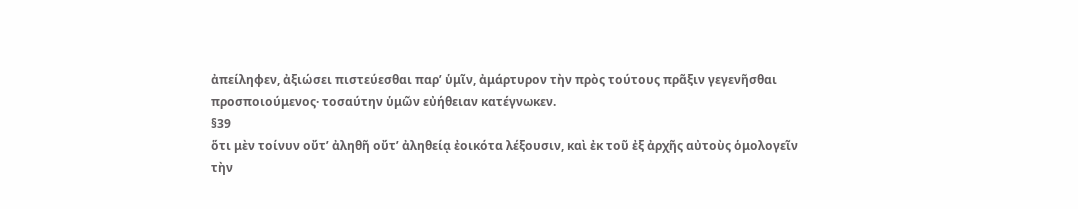ἀπείληφεν, ἀξιώσει πιστεύεσθαι παρʼ ὑμῖν, ἀμάρτυρον τὴν πρὸς τούτους πρᾶξιν γεγενῆσθαι προσποιούμενος· τοσαύτην ὑμῶν εὐήθειαν κατέγνωκεν.
§39
ὅτι μὲν τοίνυν οὔτʼ ἀληθῆ οὔτʼ ἀληθείᾳ ἐοικότα λέξουσιν, καὶ ἐκ τοῦ ἐξ ἀρχῆς αὐτοὺς ὁμολογεῖν τὴν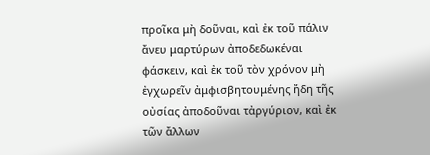προῖκα μὴ δοῦναι, καὶ ἐκ τοῦ πάλιν ἄνευ μαρτύρων ἀποδεδωκέναι φάσκειν, καὶ ἐκ τοῦ τὸν χρόνον μὴ ἐγχωρεῖν ἀμφισβητουμένης ἤδη τῆς οὐσίας ἀποδοῦναι τἀργύριον, καὶ ἐκ τῶν ἄλλων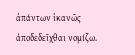ἁπάντων ἱκανῶς ἀποδεδεῖχθαι νομίζω.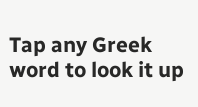Tap any Greek word to look it up